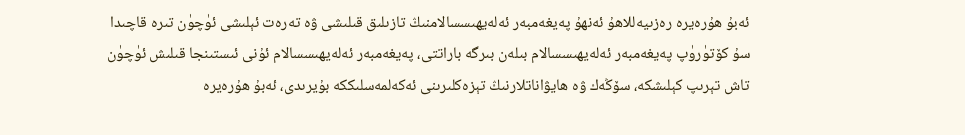ئەبۇ ھۇرەيرە رەزىيەللاھۇ ئەنھۇ پەيغەمبەر ئەلەيھىسسالامنىڭ تازىلىق قىلىشى ۋە تەرەت ئېلىشى ئۈچۈن تىرە قاچىدا سۇ كۆتۈرۈپ پەيغەمبەر ئەلەيھىسسالام بىلەن بىرگە باراتتى، پەيغەمبەر ئەلەيھىسسالام ئۇنى ئىستىنجا قىلىش ئۈچۈن تاش تېرىپ كېلىشكە، سۆڭەك ۋە ھايۋاناتلارنىڭ تېزەكلىرىنى ئەكەلمەسلىككە بۇيرىدى، ئەبۇ ھۇرەيرە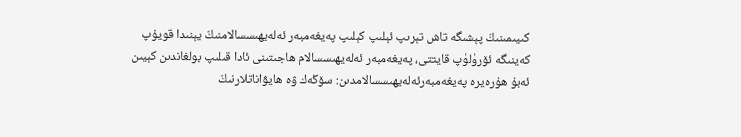كىيىمىنىڭ پېشىگە تاش تېرىپ ئېلىپ كېلىپ پەيغەمبەر ئەلەيھىسسالامنىڭ يېنىدا قويۇپ كەينىگە ئۆرۈلۈپ قايتتى، پەيغەمبەر ئەلەيھىسسالام ھاجىتىنى ئادا قىلىپ بولغاندىن كېيىن ئەبۇ ھۇرەيرە پەيغەمبەرئەلەيھىسسالامدىن: سۆڭەك ۋە ھايۋاناتلارنىڭ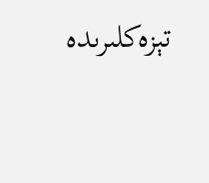تېزەكلىرىدە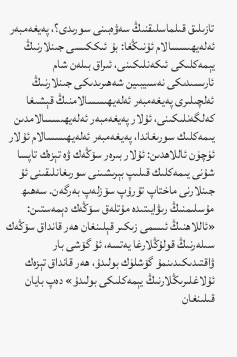تازىلىق قىلماسلىقنىڭ سەۋەبىنى سورىدى؟، پەيغەمبەر ئەلەيھىسسالام ئۇنىڭغا: بۇ ئىككىسى جىنلارنىڭ يېمەكلىكى ئىكەنلىكىنى، ئىراق بىلەن شام ئارىسىدىكى نەسىيبىين شەھىرىدىكى جىنلارنىڭ ئەلچىلىرى پەيغەمبەر ئەلەيھىسسالامنىڭ قېشىغا كەلگەنلىكىنى، ئۇلار پەيغەمبەر ئەلەيھىسسالامدىن يىمەكلىك سورىغاندا، پەيغەمبەر ئەلەيھىسسالام ئۇلار ئۈچۈن ئاللاھدىن: ئۇلار بىرەر سۆڭەك ۋە تېزەك تاپسا شۇنى يىمەكلىك قىلىپ بېرىشىنى سورىغانلىقىنى ئۇ جىنلارنى ماختاپ تۇرۇپ سۆزلەپ بەرگەن. سەھىھ مۇسلىمنىڭ رىۋايىتىدە مۇتلەق سۆڭەك دېمەستىن: «ئاللاھنىڭ ئىسمى زىكىر قېلىنغان ھەر قانداق سۆڭەك سىلەرنىڭ قولۇڭلارغا يەتسە، ئۇ گۆشى بار ۋاقتىدىكىدىنمۇ گۆشلۈك بولىدۇ، ھەر قانداق تېزەك ئۇلاغلىرىڭلارنىڭ يېمەكلىكى بولىدۇ» دەپ بايان قىلىنغان